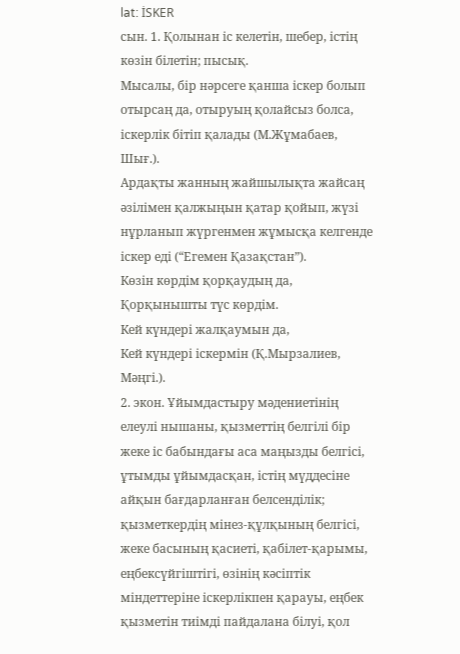lat: İSKER
сын. 1. Қолынан іс келетін, шебер, істің көзін білетін; пысық.
Мысалы, бір нәрсеге қанша іскер болып отырсаң да, отыруың қолайсыз болса, іскерлік бітіп қалады (М.Жұмабаев, Шығ.).
Ардақты жанның жайшылықта жайсаң әзілімен қалжыңын қатар қойып, жүзі нұрланып жүргенмен жұмысқа келгенде іскер еді (“Егемен Қазақстан”).
Көзін көрдім қорқаудың да,
Қорқынышты түс көрдім.
Кей күндері жалқаумын да,
Кей күндері іскермін (Қ.Мырзалиев, Мәңгі.).
2. экон. Ұйымдастыру мәдениетінің елеулі нышаны, қызметтің белгілі бір жеке іс бабындағы аса маңызды белгісі, ұтымды ұйымдасқан, істің мүддесіне айқын бағдарланған белсенділік; қызметкердің мінез-құлқының белгісі, жеке басының қасиеті, қабілет-қарымы, еңбексүйгіштігі, өзінің кәсіптік міндеттеріне іскерлікпен қарауы, еңбек қызметін тиімді пайдалана білуі, қол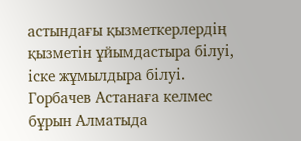астындағы қызметкерлердің қызметін ұйымдастыра білуі, іске жұмылдыра білуі.
Горбачев Астанаға келмес бұрын Алматыда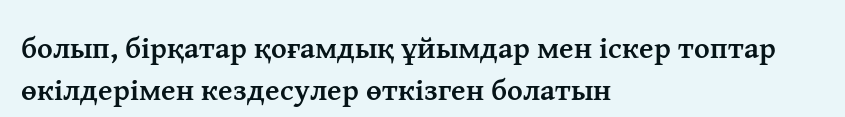болып, бірқатар қоғамдық ұйымдар мен іскер топтар өкілдерімен кездесулер өткізген болатын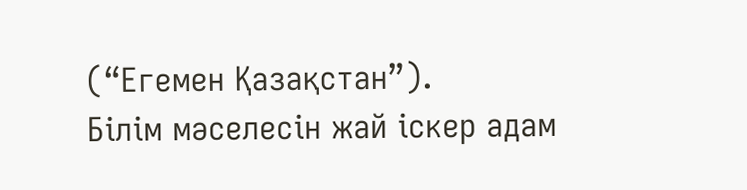(“Егемен Қазақстан”).
Білім мәселесін жай іскер адам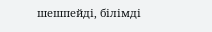шешпейді, білімді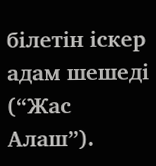білетін іскер адам шешеді (“Жас Алаш”).